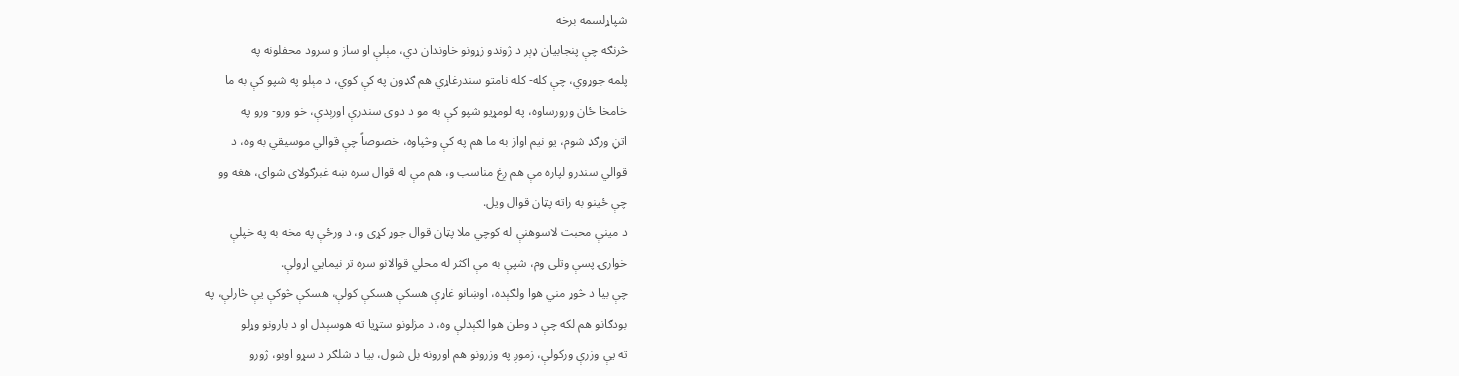شپاړلسمه برخه
څرنګه چې پنجابيان ډېر د ژوندو زړونو خاوندان دي، مېلې او ساز و سرود محفلونه په
پلمه جوړوي، چې كله- كله نامتو سندرغاړي هم ګډون په كې كوي، د مېلو په شپو كې به ما
خامخا ځان ورورساوه، په لومړيو شپو كې به مو د دوى سندرې اورېدې، خو ورو- ورو په
اتڼ ورګډ شوم، يو نيم اواز به ما هم په كې وڅپاوه، خصوصاً چې قوالي موسيقي به وه، د
قوالي سندرو لپاره مې هم ږغ مناسب و، هم مې له قوال سره ښه غبرګولاى شواى، هغه وو
چې ځينو به راته پټان قوال ويل.
د مينې محبت لاسوهنې له كوچي ملا پټان قوال جوړ كړى و، د ورځې په مخه به په خپلې
خوارۍ پسې وتلى وم، شپې به مې اكثر له محلي قوالانو سره تر نيمايي اړولې.
چې بيا د څوړ مني هوا ولګېده، اوښانو غاړې هسكې هسكې كولې، هسكې څوكې يې څارلې، په
بودګانو هم لكه چې د وطن هوا لګېدلې وه، د مزلونو ستړيا ته هوسېدل او د بارونو وړلو
ته يې وزرې وركولې، زموږ په وزرونو هم اورونه بل شول، بيا د شلګر د سړو اوبو، ژورو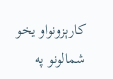كارېزونواو يخو شمالونو په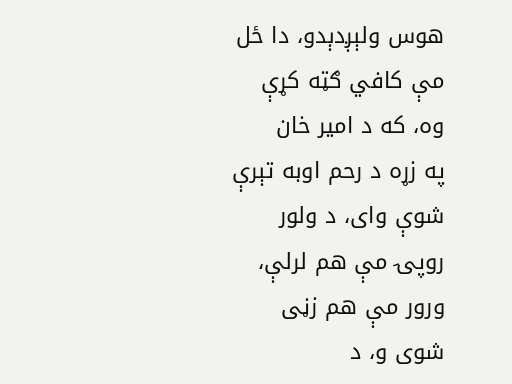هوس ولېږدېدو، دا ځل مې كافي ګټه كړې وه، كه د امير خان
په زړه د رحم اوبه تېرې شوې واى، د ولور روپۍ مې هم لرلې، ورور مې هم زڼى شوى و، د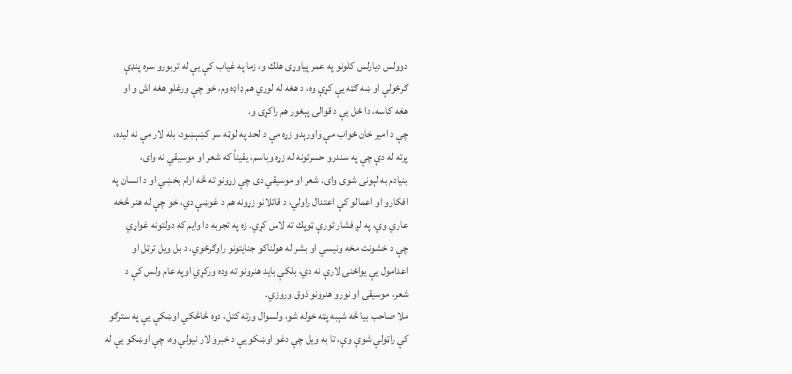دوولس ديارلس كلونو په عمر پياوړى هلك و، زما په غياب كې يې له تربورو سره پنډې
ګرځولې او ښه ګټه يې كړې وه، د هغه له لوري هم ډاډه وم، خو چې ورغلو هغه اش و او
هغه كاسه، دا ځل يې د قوالۍ پېغور هم راكړى و.
چې د امير خان ځواب مې واورېدو زړه مې د لحد په لوټه سر كښېښود، بله لار مې نه ليده،
پرته له دې چې په سندرو حسرتونه له زړه وباسم، يقيناً كه شعر او موسيقي نه واى،
بنيادم به لېونى شوى واى. شعر او موسيقي دى چې زړونو ته څه ارام بخښي او د انسان په
افكارو او اعمالو كې اعتدال راولي، د قاتلانو زړونه هم د غوښې دي، خو چې له هنر څخه
عاري وي، په لږ فشار تورې ټوپك ته لاس كړي. زه په تجربه دا وايم كه دولتونه غواړي
چې د خشونت مخه ونيسي او بشر له هولناكو جنايتونو راوګرځوي، د بل ويل ترټل او
اعدامول يې يواځنۍ لارې نه دي، بلكې بايد هنرونو ته وده وركړي اوپه عام ولس كې د
شعر، موسيقۍ او نورو هنرونو ذوق وروزي.
ملا صاحب بيا څه شېبه پټه خوله شو، ولسوال ورته كتل، دوه څاڅكي اوښكې يې په سترګو
كې راټولې شوې وې، تا به ويل چې دغو اوښكو يې د خبرو لار نيولې وه، چې اوښكو يې له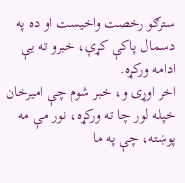سترګو رخصت واخيست او ده په دسمال پاكې كړې، خبرو ته يې ادامه وركړه.
اخر اوړى و، خبر شوم چې اميرخان خپله لور چا ته وركړه، نور مې مه پوښته، چې په ما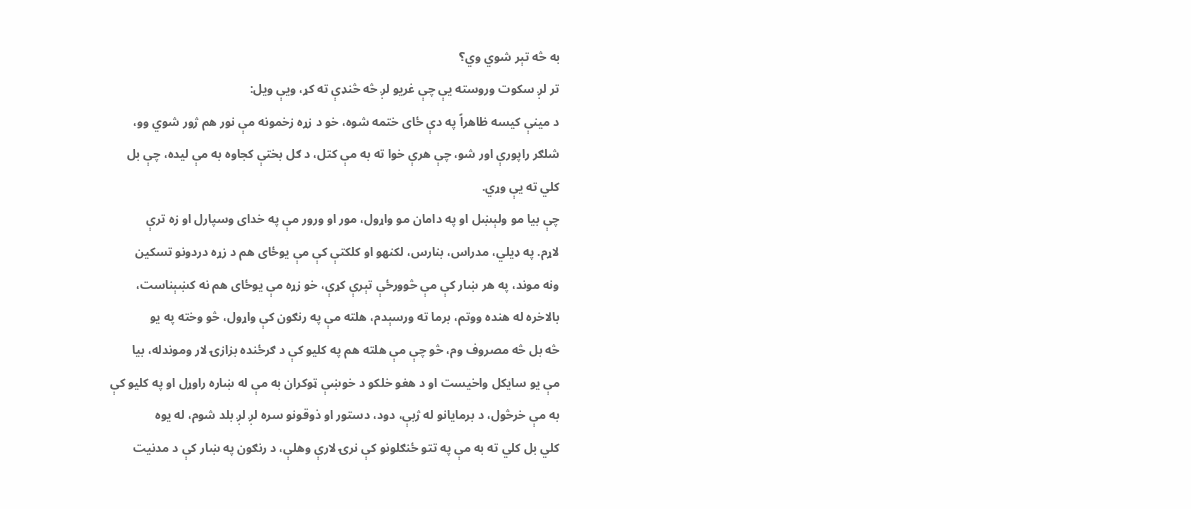به څه تېر شوي وي؟
تر لږ سكوت وروسته يې چې غريو لږ څه څنډې ته كړ، ويې ويل:
د مينې كيسه ظاهراً په دې ځاى ختمه شوه، خو د زړه زخمونه مې نور هم ژور شوي وو،
شلګر راپورې اور شو، چې هرې خوا ته به مې كتل، د ګل بختې كجاوه به مې ليده، چې بل
كلي ته يې وړي.
چې بيا مو ولېښل او په دامان مو واړول، مور او ورور مې په خداى وسپارل او زه ترې
لاړم. په ډيلي، مدراس، بنارس، لكنهو او كلكتې كې مې يوځاى هم د زړه دردونو تسكين
ونه موند، په هر ښار كې مې څوورځې تېرې كړې، خو زړه مې يوځاى هم نه كښېناست،
بالاخره له هنده ووتم، برما ته ورسېدم، هلته مې په رنګون كې واړول، څو وخته په يو
څه بل څه مصروف وم، څو چې مې هلته هم په كليو كې د ګرځنده بزازۍ لار وموندله، بيا
مې يو سايكل واخيست او د هغو خلكو د خوښې ټوكران به مې له ښاره راوړل او په كليو كې
به مې خرڅول، د برمايانو له ژبې، دود، دستور او ذوقونو سره لږ لږ بلد شوم، له يوه
كلي بل كلي ته به مې په تتو ځنګلونو كې نرۍ لارې وهلې، د رنګون په ښار كې د مدنيت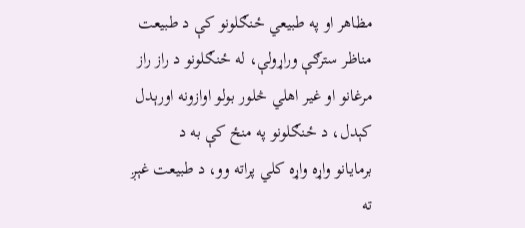مظاهر او په طبيعي ځنګلونو كې د طبيعت مناظر سترګې وراړولې، له ځنګلونو د راز راز
مرغانو او غير اهلي څلور بولو اوازونه اورېدل كېدل، د ځنګلونو په منځ كې به د
برمايانو واړه واړه كلي پراته وو، د طبيعت غېږ ته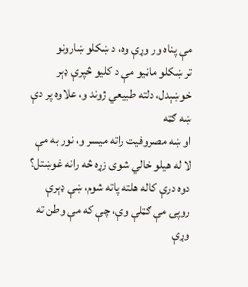مې پناه ور وړې وه، د ښكلو ښارونو
تر ښكلو ماڼيو مې د كليو څپرې ډېر خوښېدل، دلته طبيعي ژوند و، علاوه پر دې ښه ګټه
او ښه مصروفيت راته ميسر و، نور به مې لا له هيلو خالي شوى زړه څه رانه غوښتل؟
دوه درې كاله هلته پاته شوم، ښې ډېرې روپۍ مې ګټلې وې، چې كه مې وطن ته وړې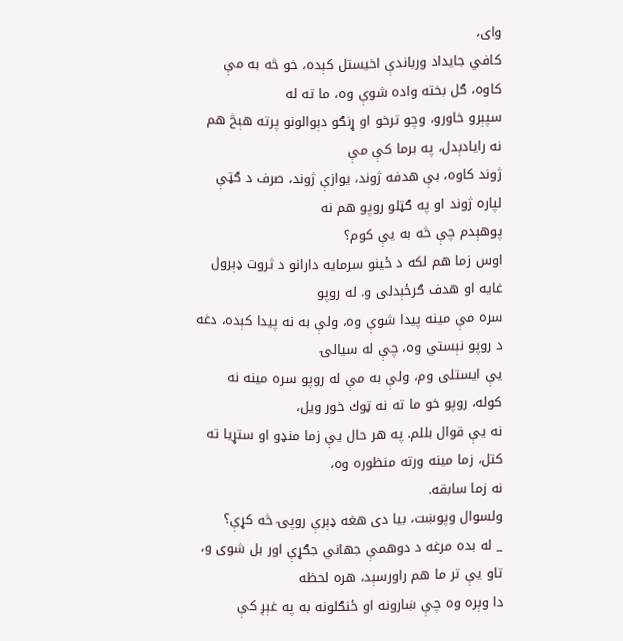واى،
كافي جايداد ورباندې اخيستل كېده، خو څه به مې كاوه، ګل بخته واده شوې وه، ما ته له
سپېرو خاورو، وچو ترخو او ړنګو دېوالونو پرته هېڅ هم نه رايادېدل، په برما كې مې
ژوند كاوه، بې هدفه ژوند، يوازې ژوند، صرف د ګټې لپاره ژوند او په ګټلو روپو هم نه
پوهېدم چې څه به يې كوم؟
اوس زما هم لكه د ځينو سرمايه دارانو د ثروت ډېرول غايه او هدف ګرځېدلى و. له روپو
سره مې مينه پيدا شوې وه، ولې به نه پيدا كېده، دغه د روپو نېستي وه، چې له سيالۍ
يې ايستلى وم، ولې به مې له روپو سره مينه نه كوله، روپو خو ما ته نه ټوك خور ويل،
نه يې قوال بللم. په هر حال يې زما منډو او ستړيا ته كتل، زما مينه ورته منظوره وه،
نه زما سابقه.
ولسوال وپوښت، بيا دى هغه ډېرې روپۍ څه كړې؟
_ له بده مرغه د دوهمې جهاني جګړې اور بل شوى و، تاو يې تر ما هم راورسېد، هره لحظه
دا وېره وه چې ښارونه او ځنګلونه به په غېږ كې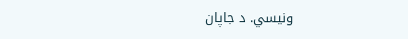ونيسي. د جاپان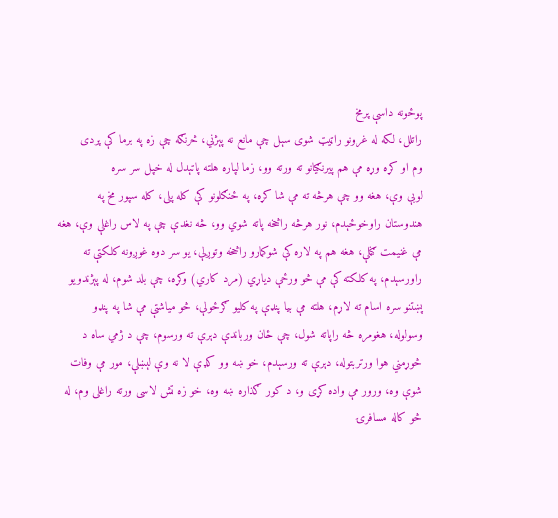پوځونه داسې پرمخ
راتلل، لكه له غرونو راټيټ شوى سېل چې مانع نه پېژني، څرنګه چې زه په برما كې پردى
وم او كړه وړه مې هم پيرنګيانو ته ورته وو، زما لپاره هلته پاتېدل له خپل سر سره
لوبې وې، هغه وو چې هرڅه ته مې شا كړه، په ځنګلونو كې كله پلى، كله سپور مخ په
هندوستان راوخوځېدم، نور هرڅه راڅخه پاته شوي وو، څه نغدې چې په لاس راغلې وې، هغه
مې غنيمت ګڼلې، هغه هم په لاره كې شوكمارو راڅخه وتوږلې، يو سر دوه غوږونه كلكتې ته
راورسېدم، په كلكته كې مې څو ورځې دياړي (مرد كاري) وكړه، چې بلد شوم، له پېژندويو
پښتنو سره اسام ته لاړم، هلته مې بيا پنډې په كليو ګرځولې، څو مياشتې مې شا په پنډو
وسولوله، هغومره څه راپاته شول، چې ځان ورباندې دېرې ته ورسوم، چې د ژمي ساه د
څوړمني هوا ورتربتوله، دېرې ته ورسېدم، خو ښه وو كډې لا نه وې لېښلې، مور مې وفات
شوې وه، ورور مې واده كړى و، د كور ګذاره ښه وه، خو زه تش لاسى ورته راغلى وم، له
څو كاله مسافرۍ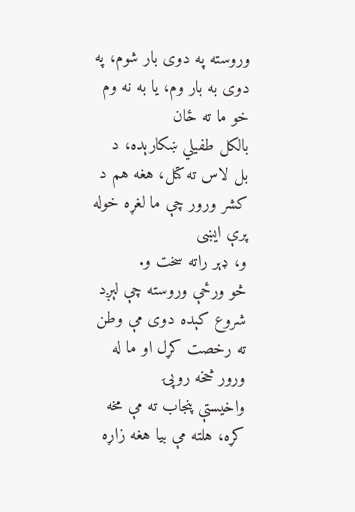وروسته په دوى بار شوم، په دوى به بار وم، يا به نه وم خو ما ته ځان
بالكل طفيلي ښكارېده، د بل لاس ته كتل، هغه هم د كشر ورور چې ما لغړه خوله پرې ايښى
و، ډېر راته سخت و.
څو ورځې وروسته چې لېږد شروع كېده دوى مې وطن ته رخصت كړل او ما له ورور څخه روپۍ
واخيستې پنجاب ته مې مخه كړه، هلته مې بيا هغه زاړه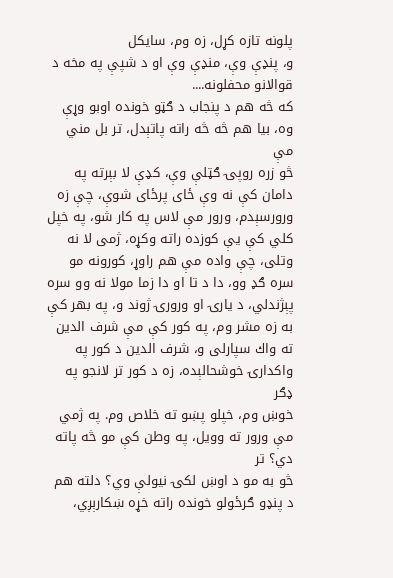پلونه تازه كړل، زه وم، سايكل
و، پنډې وې، منډې وې او د شپې په مخه د قوالانو محفلونه....
كه څه هم د پنجاب د ګټو خونده اوبو وړې وه، بيا هم څه څه راته پاتېدل، تر بل مني مې
څو زره روپۍ ګټلې وې، كډې لا بېرته په دامان كې نه وې ځاى پرځاى شوې، چې زه
ورورسېدم، ورور مې لاس په كار شو، په خپل كلي كې يې كوزده راته وكړه، ژمى لا نه
وتلى، چې واده مې هم راوړ، كورونه مو سره ګډ وو، دا د تا او دا زما مولا نه وو سره
پېژندلي، د يارۍ او ورورۍ ژوند و، په بهر كې به زه مشر وم، په كور كې مې شرف الدين
ته واك سپارلى و، شرف الدين د كور په واكدارۍ خوشحالېده، زه د كور تر لانجو په ډګر
خوښ وم، خپلو پښو ته خلاص وم. په ژمي مې ورور ته وويل، په وطن كې مو څه پاته دي؟ تر
څو به مو د اوښ لكۍ نيولې وي؟ دلته هم د پنډو ګرځولو خونده راته خړه ښكارېږي،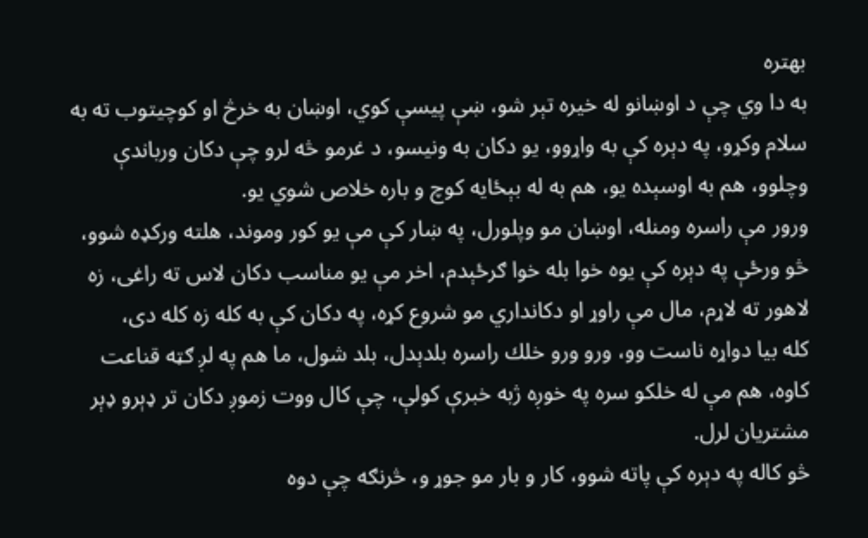بهتره
به دا وي چې د اوښانو له خيره تېر شو، ښې پيسې كوي، اوښان به خرڅ او كوچيتوب ته به
سلام وكړو، په دېره كې به واړوو، يو دكان به ونيسو، د غرمو څه لرو چې دكان ورباندې
وچلوو، هم به اوسېده يو، هم به له بېځايه كوچ و باره خلاص شوي يو.
ورور مې راسره ومنله، اوښان مو وپلورل، په ښار كې مې يو كور وموند، هلته وركډه شوو،
څو ورځې په دېره كې يوه خوا بله خوا ګرځېدم، اخر مې يو مناسب دكان لاس ته راغى، زه
لاهور ته لاړم، مال مې راوړ او دكانداري مو شروع كړه، په دكان كې به كله زه كله دى،
كله بيا دواړه ناست وو، ورو ورو خلك راسره بلدېدل، بلد شول، ما هم په لږ ګټه قناعت
كاوه، هم مې له خلكو سره په خوږه ژبه خبرې كولې، چې كال ووت زموږ دكان تر ډېرو ډېر
مشتريان لرل.
څو كاله په دېره كې پاته شوو، كار و بار مو جوړ و، څرنګه چې دوه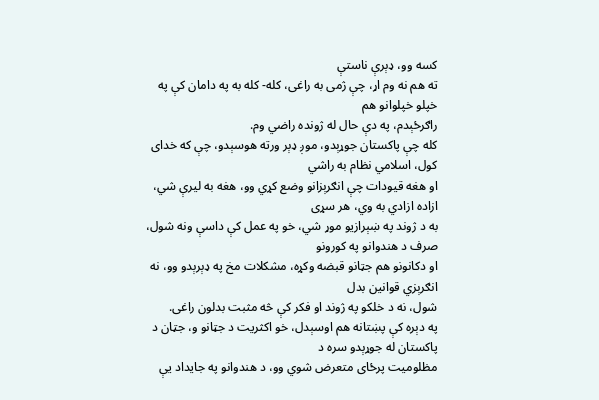كسه وو، ډېرې ناستې
ته هم نه وم اړ، چې ژمى به راغى، كله- كله به په دامان كې په خپلو خپلوانو هم
راګرځېدم، په دې حال له ژونده راضي وم.
كله چې پاكستان جوړېدو، موږ ډېر ورته هوسېدو، چې كه خداى كول، اسلامي نظام به راشي
او هغه قيودات چې انګرېزانو وضع كړي وو، هغه به ليرې شي، ازاده ازادي به وي، هر سړى
به د ژوند په ښېرازيو موړ شي، خو په عمل كې داسې ونه شول، صرف د هندوانو په كورونو
او دكانونو هم جټانو قبضه وكړه، مشكلات مخ په ډېرېدو وو، نه انګرېزي قوانين بدل
شول، نه د خلكو په ژوند او فكر كې څه مثبت بدلون راغى.
په دېره كې پښتانه هم اوسېدل، خو اكثريت د جټانو و، جټان د پاكستان له جوړېدو سره د
مظلوميت پرځاى متعرض شوي وو، د هندوانو په جايداد يې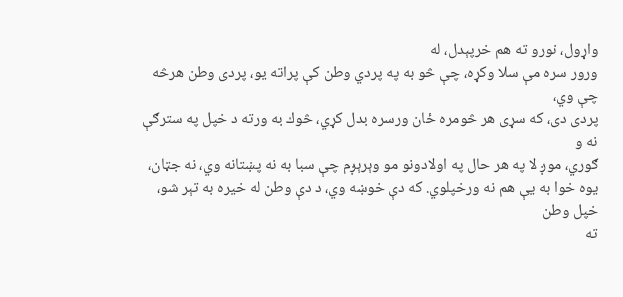واړول، نورو ته هم خرپېدل، له
ورور سره مې سلا وكړه، چې څو به په پردي وطن كې پراته يو، پردى وطن هرڅه چې وي،
پردى دى، كه سړى هر څومره ځان ورسره بدل كړي، څوك به ورته د خپل په سترګې نه و
ګوري، موږ لا په هر حال په اولادونو مو وېرېږم چې سبا به نه پښتانه وي، نه جټان،
يوه خوا به يې هم نه ورخپلوي. كه دې خوښه وي، د دې وطن له خيره به تېر شو، خپل وطن
ته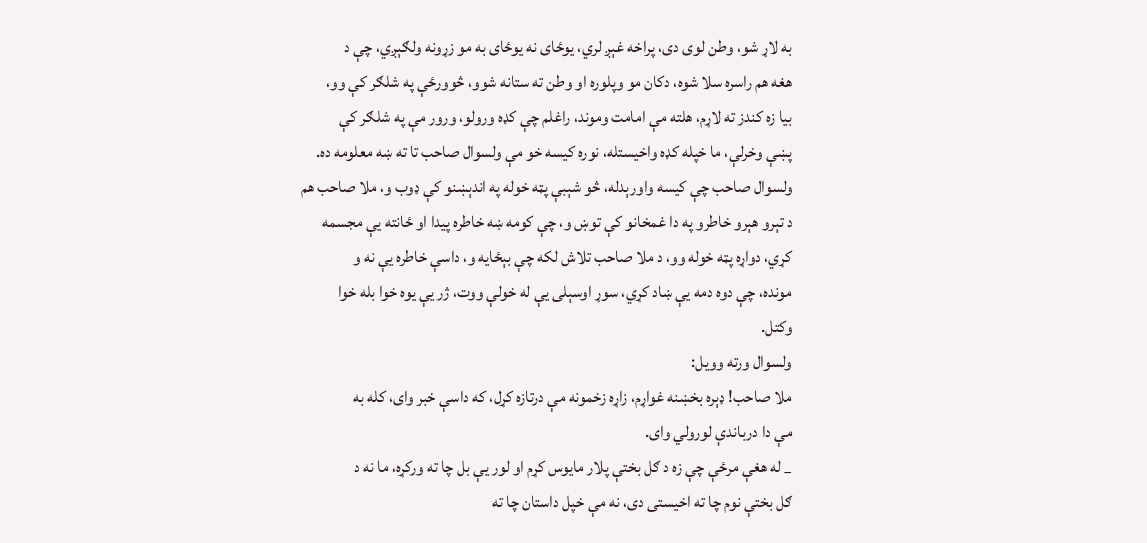به لاړ شو، وطن لوى دى، پراخه غېږ لري، يوځاى نه يوځاى به مو زړونه ولګېږي، چې د
هغه هم راسره سلا شوه، دكان مو وپلوره او وطن ته ستانه شوو، څوورځې په شلګر كې وو،
بيا زه كندز ته لاړم، هلته مې امامت وموند، راغلم چې كډه ورولو، ورور مې په شلګر كې
پښې وخرلې، ما خپله كډه واخيستله، نوره كيسه خو مې ولسوال صاحب تا ته ښه معلومه ده.
ولسوال صاحب چې كيسه واورېدله، څو شېبې پټه خوله په اندېښنو كې ډوب و، ملا صاحب هم
د تېرو هېرو خاطرو په دا غمخانو كې توښ و، چې كومه ښه خاطره پيدا او ځانته يې مجسمه
كړي، دواړه پټه خوله وو، د ملا صاحب تلاش لكه چې بېځايه و، داسې خاطره يې نه و
مونده، چې دوه دمه يې ښاد كړي، سوړ اوسېلى يې له خولې ووت، ژر يې يوه خوا بله خوا
وكتل.
ولسوال ورته وويل:
ملا صاحب! ډېره بخښنه غواړم، زاړه زخمونه مې درتازه كړل، كه داسې خبر واى، كله به
مې دا درباندې لورولي واى.
_ له هغې مرځې چې زه د ګل بختې پلار مايوس كړم او لور يې بل چا ته وركړه، ما نه د
ګل بختې نوم چا ته اخيستى دى، نه مې خپل داستان چا ته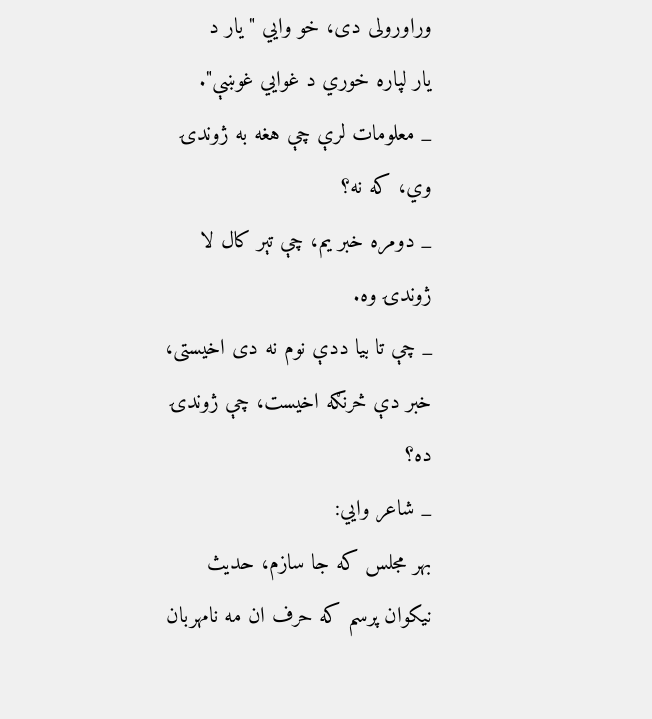وراورولى دى، خو وايي "يار د
يار لپاره خوري د غوايي غوښې".
_ معلومات لرې چې هغه به ژوندۍ وي، كه نه؟
_ دومره خبر يم، چې تېر كال لا ژوندۍ وه.
_ چې تا بيا ددې نوم نه دى اخيستى، خبر دې څرنګه اخيست، چې ژوندۍ ده؟
_ شاعر وايي:
بهر مجلس كه جا سازم، حديث نيكوان پرسم كه حرف ان مه نامهربان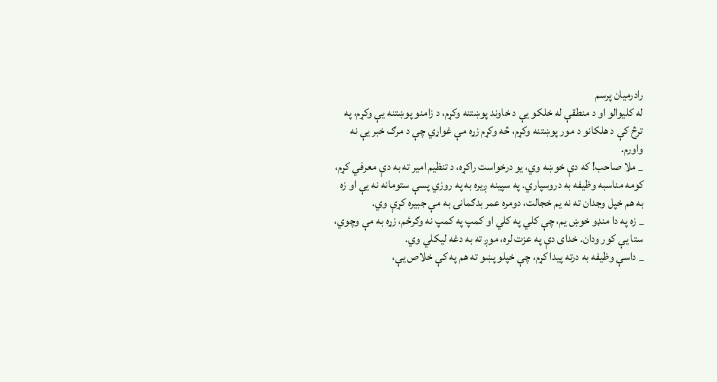رادرميان پرسم
له كليوالو او د منطقې له خلكو يې د خاوند پوښتنه وكړم، د زامنو پوښتنه يې وكړم، په
ترڅ كې د هلكانو د مور پوښتنه وكړم، څه وكړم زړه مې غواړي چې د مرګ خبر يې نه
واورم.
_ ملا صاحب! كه دې خوښه وي، يو درخواست راكړه، د تنظيم امير ته به دې معرفي كړم،
كومه مناسبه وظيفه به دروسپاري. په سپينه ږيره به په روزي پسې ستومانه نه يې او زه
به هم خپل وجدان ته نه يم خجالت، دومره عمر بدګمانۍ به مې جبيره كړې وي.
_ زه په دا منډو خوښ يم، چې كلي په كلي او كمپ په كمپ نه وګرځم، زړه به مې وچوي،
ستا يې كور ودان. خداى دې په عزت لره، موږ ته به دغه ليكلي وي.
_ داسې وظيفه به درته پيدا كړم، چې خپلو پښو ته هم په كې خلاص يې،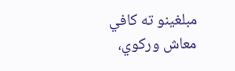مبلغينو ته كافي
معاش وركوي،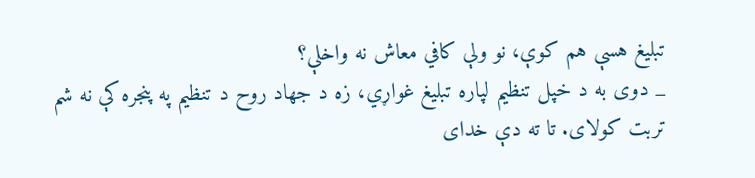تبليغ هسې هم كوې، نو ولې كافي معاش نه واخلې؟
_ دوى به د خپل تنظيم لپاره تبليغ غواړي، زه د جهاد روح د تنظيم په پنجره كې نه شم
تربت كولاى. تا ته دې خداى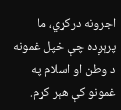اجرونه دركړي، ما پرېږده چې خپل غمونه د وطن او اسلام په
غمونو كې هېر كړم.